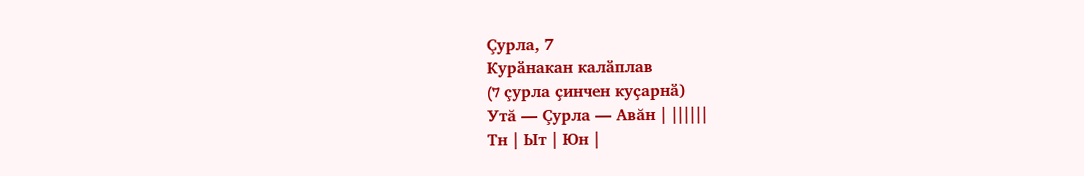Çурла, 7
Курӑнакан калӑплав
(7 çурла ҫинчен куҫарнӑ)
Утă — Çурла — Авăн | ||||||
Тн | Ыт | Юн |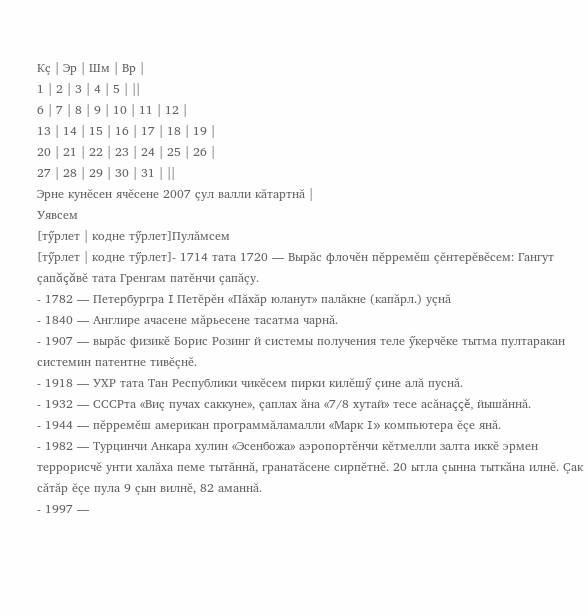Кç | Эр | Шм | Вр |
1 | 2 | 3 | 4 | 5 | ||
6 | 7 | 8 | 9 | 10 | 11 | 12 |
13 | 14 | 15 | 16 | 17 | 18 | 19 |
20 | 21 | 22 | 23 | 24 | 25 | 26 |
27 | 28 | 29 | 30 | 31 | ||
Эрне кунĕсен ячĕсене 2007 çул валли кăтартнă |
Уявсем
[тӳрлет | кодне тӳрлет]Пулăмсем
[тӳрлет | кодне тӳрлет]- 1714 тата 1720 — Вырăс флочĕн пĕрремĕш çĕнтерĕвĕсем: Гангут çапăçăвĕ тата Гренгам патĕнчи çапăçу.
- 1782 — Петербургра I Петĕрĕн «Пăхăр юланут» палăкне (капăрл.) уçнă
- 1840 — Англире ачасене мăрьесене тасатма чарнă.
- 1907 — вырăс физикĕ Борис Розинг й системы получения теле ӳкерчĕке тытма пултаракан системин патентне тивĕçнĕ.
- 1918 — УХР тата Тан Республики чикĕсем пирки килĕшӳ çине алă пуснă.
- 1932 — СССРта «Виç пучах саккуне», çаплах ăна «7/8 хутай» тесе асăнаççĕ, йышăннă.
- 1944 — пĕрремĕш американ программăламалли «Марк I» компьютера ĕçе янă.
- 1982 — Турцинчи Анкара хулин «Эсенбожа» аэропортĕнчи кĕтмелли залта иккĕ эрмен террорисчĕ унти халăха пеме тытăннă, гранатăсене сирпĕтнĕ. 20 ытла çынна тыткăна илнĕ. Çак сăтăр ĕçе пула 9 çын вилнĕ, 82 аманнă.
- 1997 —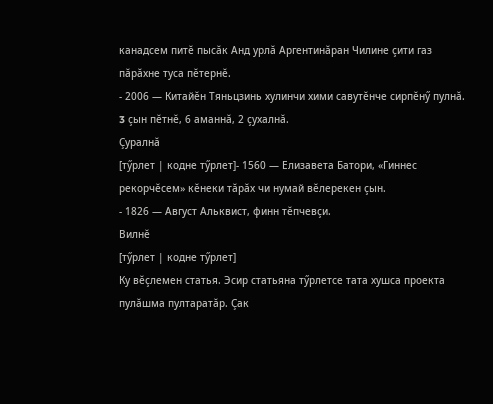канадсем питĕ пысăк Анд урлă Аргентинăран Чилине çити газ пăрăхне туса пĕтернĕ.
- 2006 — Китайĕн Тяньцзинь хулинчи хими савутĕнче сирпĕнӳ пулнă. 3 çын пĕтнĕ, 6 аманнă, 2 çухалнă.
Çуралнă
[тӳрлет | кодне тӳрлет]- 1560 — Елизавета Батори, «Гиннес рекорчĕсем» кĕнеки тăрăх чи нумай вĕлерекен çын.
- 1826 — Август Альквист, финн тĕпчевçи.
Вилнĕ
[тӳрлет | кодне тӳрлет]
Ку вĕçлемен статья. Эсир статьяна тӳрлетсе тата хушса проекта пулăшма пултаратăр. Çак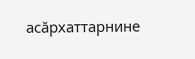асăрхаттарнине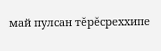май пулсан тĕрĕсреххипе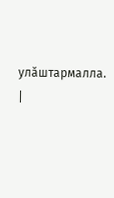улăштармалла. |